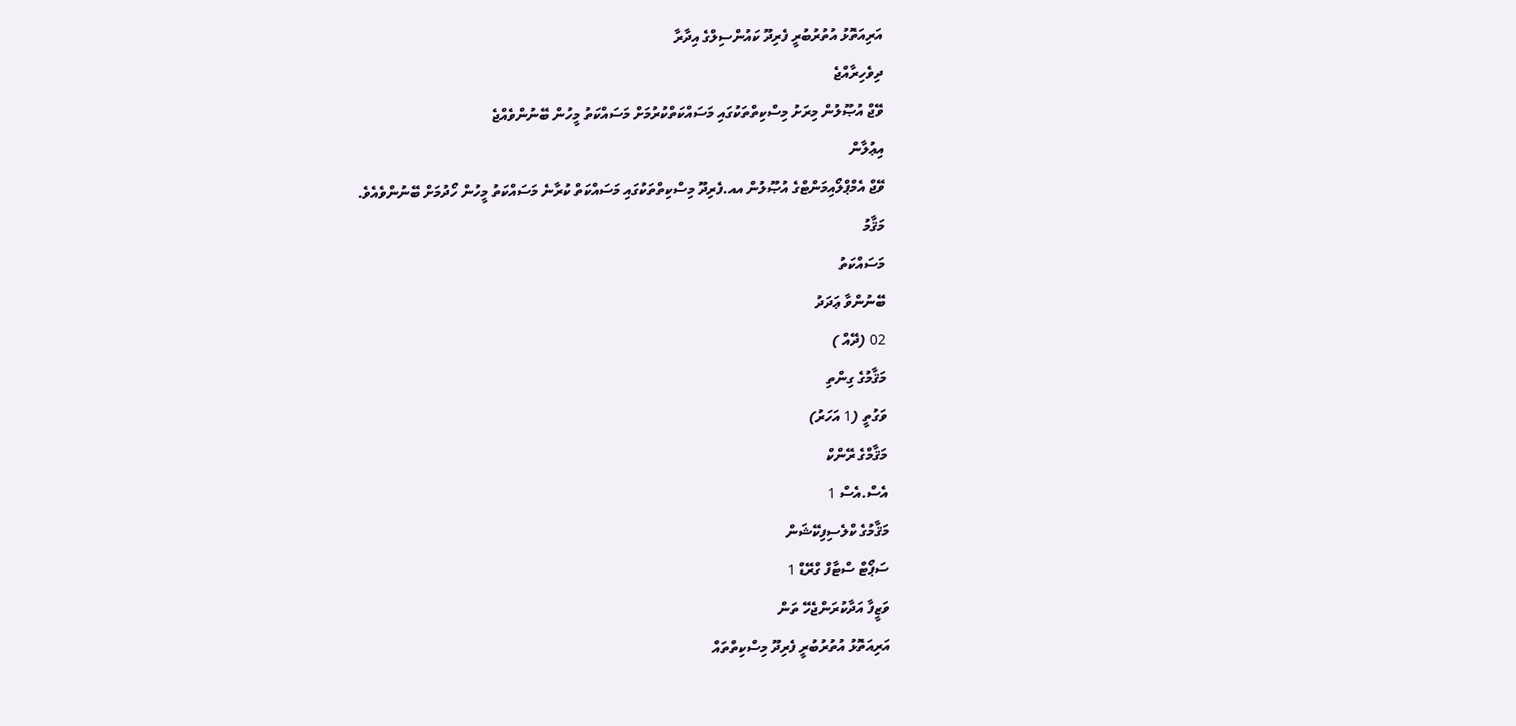އަރިއަތޮޅު އުތުރުބުރީ ފެރިދޫ ކައުންސިލްގެ އިދާރާ
ދިވެހިރާއްޖެ
ވޭޖް އުޞޫލުން މިރަށު މިސްކިތްތަކުގައި މަސައްކަތްކުރުމަށް މަސައްކަތު މީހުން ބޭނުންވެއްޖެ
އިޢުލާން
ވޭޖް އެމްޕްލޯއިމަންޓްގެ އުޞޫލުން އއ.ފެރިދޫ މިސްކިތްތަކުގައި މަސައްކަތް ކުރާނެ މަސައްކަތު މީހުން ހޯދުމަށް ބޭނުންވެއެވެ.
މަޤާމު
މަސައްކަތު
ބޭނުންވާ ޢަދަދު
02 (ދޭއް )
މަޤާމުގެ ގިންތި
ވަގުތީ (1 އަހަރު)
މަޤާމްގެ ރޭންކް
އެސް.އެސް 1
މަޤާމުގެ ކްލެސިފިކޭޝަން
ސަޕޯޓް ސްޓާފް ގްރޭޑް 1
ވަޒީފާ އަދާކުރަންޖެހޭ ތަން
އަރިއަތޮޅު އުތުރުބުރީ ފެރިދޫ މިސްކިތްތައް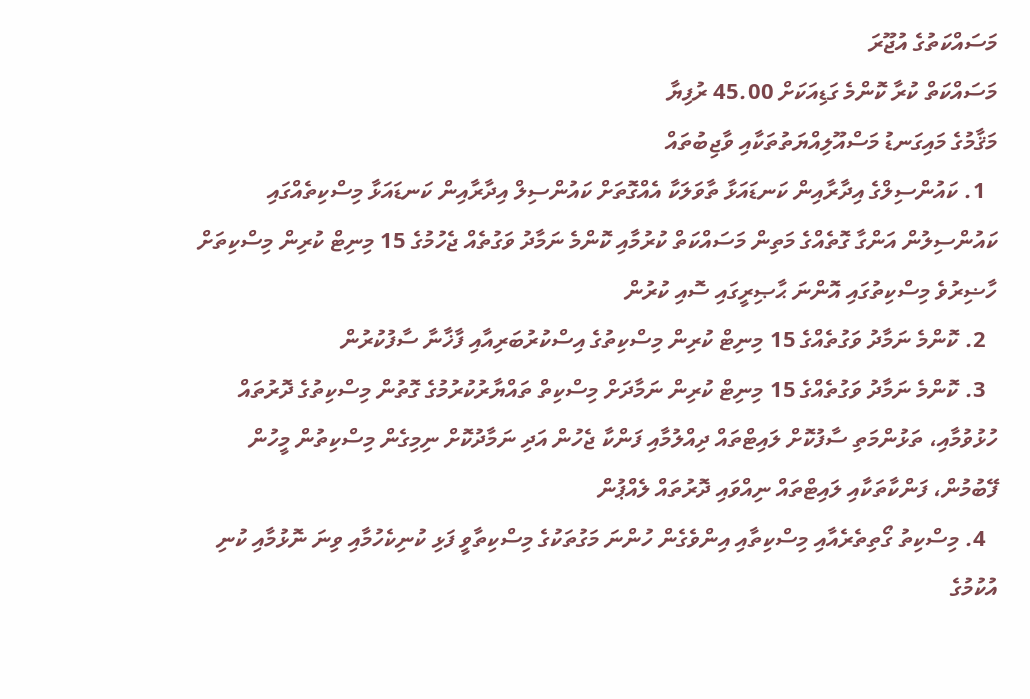މަސައްކަތުގެ އުޖޫރަ
މަސައްކަތް ކުރާ ކޮންމެ ގަޑިއަކަށް 45.00 ރުފިޔާ
މަޤާމުގެ މައިގަނޑު މަސްއޫލިއްޔަތުތަކާއި ވާޖިބުތައް
  1. ކައުންސިލްގެ އިދާރާއިން ކަނޑައަޅާ ތާވަލަކާ އެއްގޮތަށް ކައުންސިލް އިދާރާއިން ކަނޑައަޅާ މިސްކިތެއްގައި ކައުންސިލުން އަންގާ ގޮތެއްގެ މަތިން މަސައްކަތް ކުރުމާއި ކޮންމެ ނަމާދު ވަގުތެއް ޖެހުމުގެ 15 މިނިޓް ކުރިން މިސްކިތަށް ހާޟިރުވެ މިސްކިތުގައި އޮންނަ ޙާޞިރީގައި ސޮއި ކުރުން
  2. ކޮންމެ ނަމާދު ވަގުތެއްގެ 15 މިނިޓް ކުރިން މިސްކިތުގެ އިސްކުރުބަރިއާއި ފާޚާނާ ސާފުކުރުން
  3. ކޮންމެ ނަމާދު ވަގުތެއްގެ 15 މިނިޓް ކުރިން ނަމާދަށް މިސްކިތް ތައްޔާރުކުރުމުގެ ގޮތުން މިސްކިތުގެ ދޮރުތައް ހުޅުވުމާއި، ތަޅުންމަތި ސާފުކޮށް ލައިޓްތައް ދިއްލުމާއި ފަންކާ ޖެހުން އަދި ނަމާދުކޮށް ނިމިގެން މިސްކިތުން މީހުން ފޭބުމުން، ފަންކާތަކާއި ލައިޓްތައް ނިއްވައި ދޮރުތައް ލެއްޕުން
  4. މިސްކިތު ގޯތިތެރެއާއި މިސްކިތާއި އިންވެގެން ހުންނަ މަގުތަކުގެ މިސްކިތާވީ ފަޅި ކުނިކެހުމާއި ވިނަ ނޮޅުމާއި ކުނި އުކުމުގެ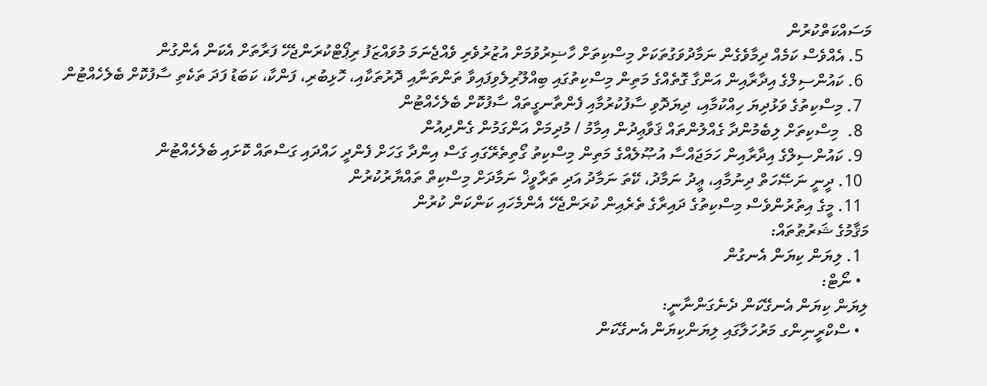މަސައްކަތްކުރުން
  5. އެއްވެސް ކަމެއް ދިމާވެގެން ނަމާދުވަގުތަކަށް މިސްކިތަށް ހާޟިރުވުމަށް އުޒުރުވެރި ވެއްޖެނަމަ މުވައްޒަފު ރިޕޯޓްކުރަންޖެހޭ ފަރާތަށް އެކަން އެންގުން
  6. ކައުންސިލްގެ އިދާރާއިން އަންގާ ގޮތެއްގެ މަތިން މިސްކިތުގައި ބިއްލޫރިލެވިފައިވާ ތަންތަނާއި ދޮރުތަކާއި، ހޮޅިބުރި، ފަންކާ، ކަބަޑު ފަދަ ތަކެތި ސާފުކޮށް ބެލެހެއްޓުން
  7. މިސްކިތުގެ ވަޅުދިޔަ ހިއްކުމާއި، ދިޔަދޮވި ސާފުކުރުމާއި ފެންތާނގީތައް ސާފުކޮށް ބެލެހެއްޓުން
  8.  މިސްކިތަށް ލިބެމުންދާ ގެއްލުންތައް ޤަވާޢިދުން އިމާމު / މުދިމަށް އަންގަމުން ގެންދިއުން
  9. ކައުންސިލްގެ އިދާރާއިން ހަމަޖައްސާ އުޞޫލެއްގެ މަތިން މިސްކިތު ގޯތިތެރޭގައި ގަސް އިންދާ ގަހަށް ފެންދީ ހައްދައި ގަސްތައް ކޮށައި ބެލެހެއްޓުން
  10. ދީނީ ނަޞޭހަތް ދިނުމާއި، ޢީދު ނަމާދު، ކޭތަ ނަމާދު އަދި ތަރާވީޚް ނަމާދަށް މިސްކިތް ތައްޔާރުކުރުން
  11. މީގެ އިތުރުންވެސް މިސްކިތުގެ ދައިރާގެ ތެރެއިން ކުރަންޖެހޭ އެންމެހައި ކަންކަން ކުރުން
މަޤާމުގެ ޝަރުޠުތައް:
  1. ލިޔަން ކިޔަން އެނގުން
  • ނޯޓް:
ލިޔަން ކިޔަން އެނގޭކަން ދެނެގަންނާނީ:
  • ސްކްރީނިންގ މަރުހަލާގައި ލިޔަންކިޔަން އެނގޭކަން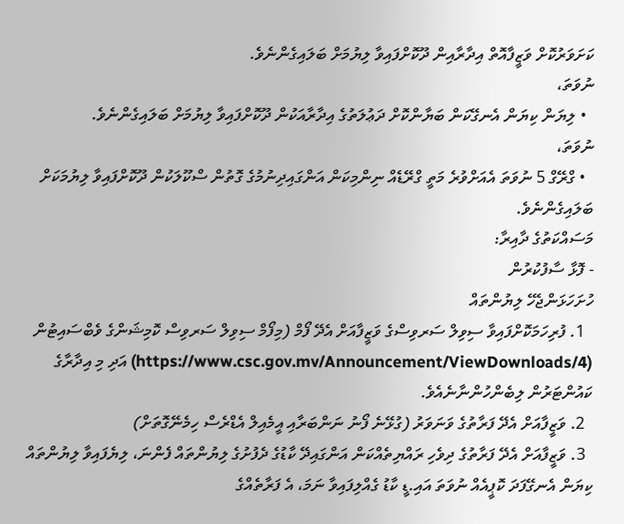ކަށަވަރުކޮށް ވަޒީފާއޮތް އިދާރާއިން ދޫކޮށްފައިވާ ލިޔުމަށް ބަލައިގެންނެވެ.
ނުވަތަ،
  • ލިޔަން ކިޔަން އެނގޭކަން ބަޔާންކޮށް ދަޢުލަތުގެ އިދާރާއަކުން ދޫކޮށްފައިވާ ލިޔުމަށް ބަލައިގެންނެވެ.
ނުވަތަ،
  • ގްރޭގް 5 ނުވަތަ އެއަށްވުރެ މަތީ ގްރޭޑެއް ނިންމިކަން އަންގައިދިނުމުގެ ގޮތުން ސްކޫލަކުން ދޫކޮށްފައިވާ ލިޔުމަކަށް ބަލައިގެންނެވެ.
މަސައްކަތުގެ ދާއިރާ:
- ފޮޅާ ސާފުކުރުން
ހުށަހަޅަންޖެހޭ ލިޔުންތައް
  1. ފުރިހަމަކޮށްފައިވާ ސިވިލް ސަރވިސްގެ ވަޒީފާއަށް އެދޭ ފޯމް (މިފޯމް ސިވިލް ސަރވިސް ކޮމިޝަންގެ ވެބްސައިޓުން (https://www.csc.gov.mv/Announcement/ViewDownloads/4) އަދި މި އިދާރާގެ ކައުންޓަރުން ލިބެންހުންނާނެއެވެ.
  2. ވަޒީފާއަށް އެދޭ ފަރާތުގެ ވަނަވަރު (ގުޅޭނެ ފޯނު ނަންބަރާއި އީމެއިލް އެޑްރެސް ހިމެނޭގޮތަށް)
  3. ވަޒީފާއަށް އެދޭ ފަރާތުގެ ދިވެހި ރައްޔިތެއްކަން އަންގައިދޭ ކާޑުގެ ދެފުށުގެ ލިޔުންތައް ފެންނަ، ލިޔެފައިވާ ލިޔުންތައް ކިޔަން އެނގޭފަދަ ކޮޕީއެއް ނުވަތަ އައި.ޑީ ކާޑު ގެއްލިފައިވާ ނަމަ، އެ ފަރާތެއްގެ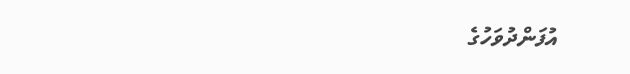އުފަންދުވަހުގެ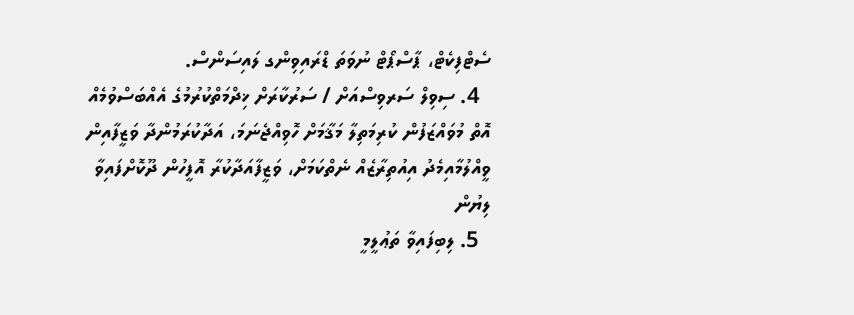ސެޓްފިކެޓް، ޕާސްޕޯޓް ނުވަތަ ޑްރައިވިންގ ލައިސަންސް.
  4. ސިވިލް ސަރވިސްއަށް / ސަރުކާރަށް ޚިދްމަތްކުރުމުގެ އެއްބަސްވުމެއް އޮތް މުވައްޒަފުން ކުރިމަތިލާ މަޤާމަށް ހޮވިއްޖެނަމަ، އަދާކުރަމުންދާ ވަޒީފާއިން ވީއްލުމާއިމެދު އިއުތިރާޒެއް ނެތްކަމަށް، ވަޒީފާއަދާކުރާ އޮފީހުން ދޫކޮށްފައިވާ ލިޔުން
  5. ލިބިފައިވާ ތަޢުލީމީ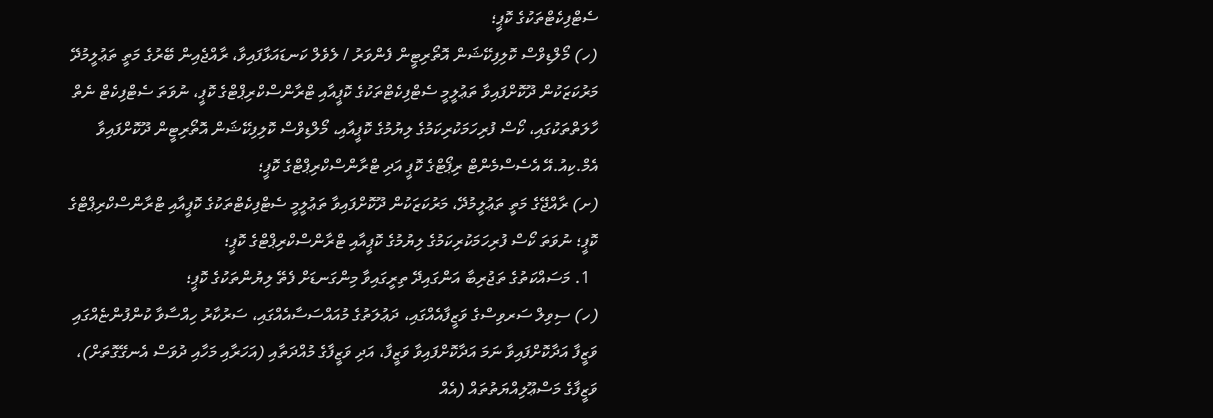ސެޓްފިކެޓްތަކުގެ ކޮޕީ؛
(ހ) މޯލްޑިވްސް ކޮލިފިކޭޝަން އޮތޯރިޓީން ފެންވަރު / ލެވެލް ކަނޑައަޅާފައިވާ، ރާއްޖެއިން ބޭރުގެ މަތީ ތަޢުލީމުދޭ މަރުކަޒަކުން ދޫކޮށްފައިވާ ތަޢުލީމީ ސެޓްފިކެޓްތަކުގެ ކޮޕީއާއި ޓްރާންސްކްރިޕްޓްގެ ކޮޕީ، ނުވަތަ ސެޓްފިކެޓް ނެތް ހާލަތްތަކުގައި، ކޯސް ފުރިހަމަކުރިކަމުގެ ލިޔުމުގެ ކޮޕީއާއި، މޯލްޑިވްސް ކޮލިފިކޭޝަން އޮތޯރިޓީން ދޫކޮށްފައިވާ އެމް.ކިއު.އޭ އެސެސްމެންޓް ރިޕޯޓްގެ ކޮޕީ އަދި ޓްރާންސްކްރިޕްޓްގެ ކޮޕީ؛
(ށ) ރާއްޖޭގެ މަތީ ތަޢުލީމުދޭ، މަރުކަޒަކުން ދޫކޮށްފައިވާ ތަޢުލީމީ ސެޓްފިކެޓްތަކުގެ ކޮޕީއާއި ޓްރާންސްކްރިޕްޓްގެ ކޮޕީ؛ ނުވަތަ ކޯސް ފުރިހަމަކުރިކަމުގެ ލިޔުމުގެ ކޮޕީއާއި ޓްރާންސްކްރިޕްޓްގެ ކޮޕީ؛
  1. މަސައްކަތުގެ ތަޖުރިބާ އަންގައިދޭ ތިރީގައިވާ މިންގަނޑަށް ފެތޭ ލިޔުންތަކުގެ ކޮޕީ؛
(ހ) ސިވިލް ސަރވިސްގެ ވަޒީފާއެއްގައި، ދަޢުލަތުގެ މުއައްސަސާއެއްގައި، ސަރުކާރު ހިއްސާވާ ކުންފުންޏެއްގައި ވަޒީފާ އަދާކޮށްފައިވާ ނަމަ އަދާކޮށްފައިވާ ވަޒީފާ، އަދި ވަޒީފާގެ މުއްދަތާއި (އަހަރާއި މަހާއި ދުވަސް އެނގޭގޮތަށް)، ވަޒީފާގެ މަސްޢޫލިއްޔަތުތައް (އެއް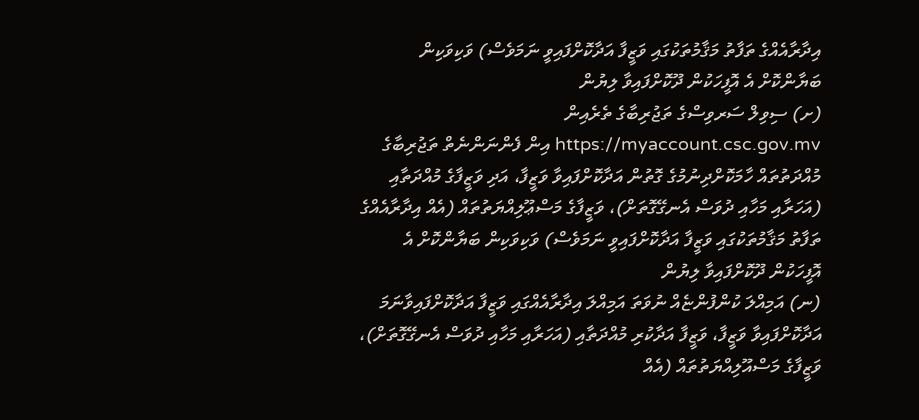އިދާރާއެއްގެ ތަފާތު މަޤާމުތަކުގައި ވަޒީފާ އަދާކޮށްފައިވީ ނަމަވެސް) ވަކިވަކިން ބަޔާންކޮށް އެ އޮފީހަކުން ދޫކޮށްފައިވާ ލިޔުން
(ށ) ސިވިލް ސަރވިސްގެ ތަޖުރިބާގެ ތެރެއިން https://myaccount.csc.gov.mv އިން ފެންނަންނެތް ތަޖުރިބާގެ މުއްދަތުތައް ހާމަކޮށްދިނުމުގެ ގޮތުން އަދާކޮށްފައިވާ ވަޒީފާ، އަދި ވަޒީފާގެ މުއްދަތާއި (އަހަރާއި މަހާއި ދުވަސް އެނގޭގޮތަށް)، ވަޒީފާގެ މަސްޢޫލިއްޔަތުތައް (އެއް އިދާރާއެއްގެ ތަފާތު މަޤާމުތަކުގައި ވަޒީފާ އަދާކޮށްފައިވީ ނަމަވެސް) ވަކިވަކިން ބަޔާންކޮށް އެ އޮފީހަކުން ދޫކޮށްފައިވާ ލިޔުން
(ނ) އަމިއްލަ ކުންފުންޏެއް ނުވަތަ އަމިއްލަ އިދާރާއެއްގައި ވަޒީފާ އަދާކޮށްފައިވާނަމަ އަދާކޮށްފައިވާ ވަޒީފާ، ވަޒީފާ އަދާކުރި މުއްދަތާއި (އަހަރާއި މަހާއި ދުވަސް އެނގޭގޮތަށް)، ވަޒީފާގެ މަސްއޫލިއްޔަތުތައް (އެއް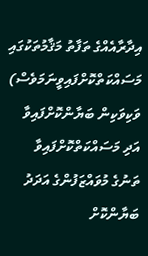އިދާރާއެއްގެ ތަފާތު މަޤާމުތަކުގައި މަސައްކަތްކޮށްފައިވީނަމަވެސް) ވަކިވަކިން ބަޔާންކޮށްފައިވާ އަދި މަސައްކަތްކޮށްފައިވާ ތަނުގެ މުވައްޒަފުންގެ އަދަދު ބަޔާންކޮށް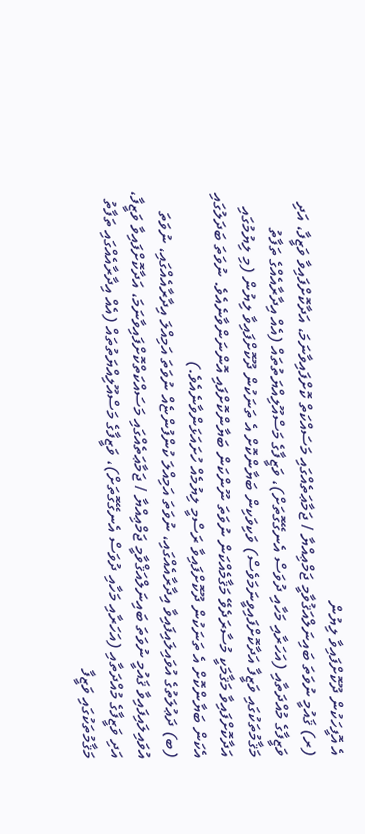އެ އޮފީހަކުން ދޫކޮށްފައިވާ ލިޔުން
(ރ) ޤައުމީ ނުވަތަ ބައިނަލްއަޤުވާމީ ޖަމްޢިއްޔާ / ޖަމާޢަތެއްގައި މަސައްކަތް ކޮށްފައިވާނަމަ، އަދާކޮށްފައިވާ ވަޒީފާ، އަދި ވަޒީފާގެ މުއްދަތާއި (އަހަރާއި މަހާއި ދުވަސް އެނގޭގޮތަށް)، ވަޒީފާގެ މަސްއޫލިއްޔަތުތައް (އެއް އިދާރާއެއްގެ ތަފާތު މަޤާމުތަކުގައި ވަޒީފާ އަދާކޮށްފައިވީނަމަވެސް) ވަކިވަކިން ބަޔާންކޮށް އެ ތަނަކުން ދޫކޮށްފައިވާ ލިޔުން (މި ލިޔުމުގައި އަދާކޮށްފައިވާ މަޤާމަކީ މުސާރަދެވޭ މަޤާމެއްކަން ނުވަތަ ނޫންކަން ބަޔާންކޮށްފައި އޮންނަންވާނެއެވެ. ނުވަތަ ބަދަލުގައި އެކަން ބަޔާންކޮށް އެ ތަނަކުން ދޫކޮށްފައިވާ ރަސްމީ ލިޔުމެއް ހުށައަޅަންވާނެއެވެ.)
(ބ) ދަޢުލަތުގެ އުވައިލައިފައިވާ އިދާރާއެއްގައި، ނުވަތަ އަމިއްލަ ކުންފުންޏެއް ނުވަތަ އަމިއްލަ އިދާރާއެއްގައި، ނުވަތަ އުވައިލައިފައިވާ ޤައުމީ ނުވަތަ ބައިނަލްއަޤްވާމީ ޖަމްޢިއްޔާ / ޖަމާޢަތެއްގައި މަސައްކަތްކޮށްފައިވާނަމަ، އަދާކޮށްފައިވާ ވަޒީފާ، އަދި ވަޒީފާގެ މުއްދަތާއި (އަހަރާއި މަހާއި ދުވަސް އެނގޭގޮތަށް)، ވަޒީފާގެ މަސްއޫލިއްޔަތުތައް (އެއް އިދާރާއެއްގައި ތަފާތު މަޤާމުތަކުގައި ވަޒީފާ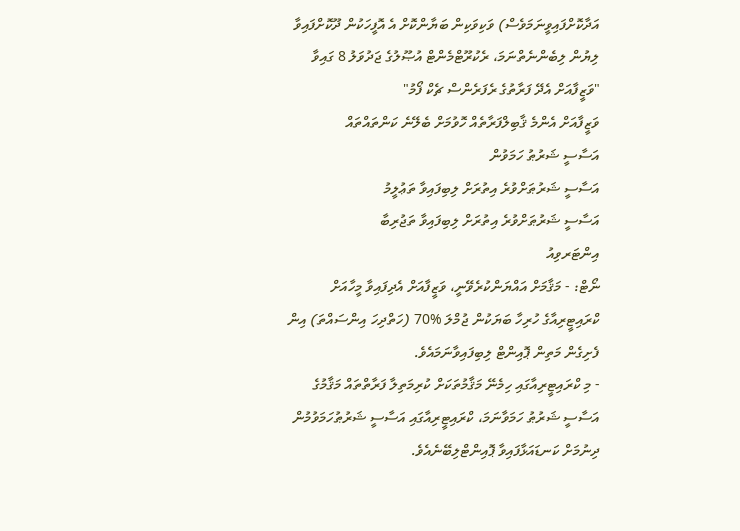އަދާކޮށްފައިވީނަމަވެސް) ވަކިވަކިން ބަޔާންކޮށް އެ އޮފީހަކުން ދޫކޮށްފައިވާ ލިޔުން ލިބެންނެތްނަމަ، ރެކުރޫޓްމެންޓް އުޞޫލުގެ ޖަދުވަލު 8 ގައިވާ "ވަޒީފާއަށް އެދޭ ފަރާތުގެ ރެފަރެންސް ޗެކް ފޯމު"
ވަޒީފާއަށް އެންމެ ޤާބިލްފަރާތެއް ހޮވުމަށް ބެލޭނެ ކަންތައްތައް
އަސާސީ ޝަރުޠު ހަމަވުން
އަސާސީ ޝަރުޠަށްވުރެ އިތުރަށް ލިބިފައިވާ ތަޢުލީމު
އަސާސީ ޝަރުޠަށްވުރެ އިތުރަށް ލިބިފައިވާ ތަޖުރިބާ
އިންޓަރވިއު
ނޯޓް: - މަޤާމަށް އައްޔަންކުރެވޭނީ، ވަޒީފާއަށް އެދިފައިވާ މީހާއަށް ކްރައިޓީރިއާގެ ހުރިހާ ބަޔަކުން ޖުމްލަ %70 (ހަތްދިހަ އިންސައްތަ) އިން ފެށިގެން މަތިން ޕޮއިންޓް ލިބިފައިވާނަމައެވެ.
- މި ކްރައިޓީރިއާގައި ހިމެނޭ މަޤާމުތަކަށް ކުރިމަތިލާ ފަރާތްތައް މަޤާމުގެ އަސާސީ ޝަރުޠު ހަމަވާނަމަ، ކްރައިޓީރިއާގައި އަސާސީ ޝަރުޠުހަމަވުމުން ދިނުމަށް ކަނޑައަޅާފައިވާ ޕޮއިންޓްލިބޭނެއެވެ.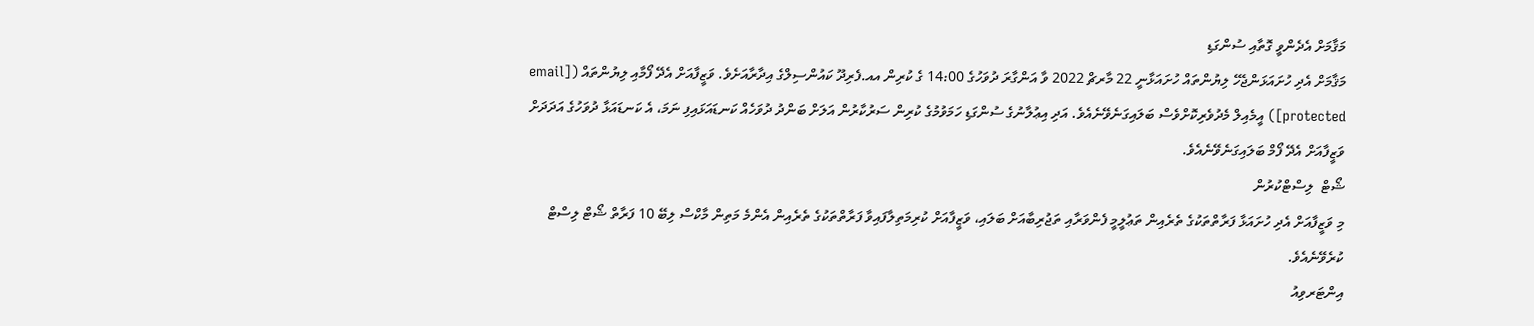މަޤާމަށް އެދެންވީ ގޮތާއި ސުންގަޑި
މަޤާމަށް އެދި ހުށައަޅަންޖެހޭ ލިޔުންތައް ހުށައަޅާނީ 22 މާރޗް 2022 ވާ އަންގާރަ ދުވަހުގެ 14:00 ގެ ކުރިން އއ.ފެރިދޫ ކައުންސިލްގެ އިދާރާއަށެވެ. ވަޒީފާއަށް އެދޭ ފޯމާއި ލިޔުންތައް ([email protected]) އީމެއިލް މެދުވެރިކޮށްވެސް ބަލައިގަނެވޭނެއެވެ. އަދި އިޢުލާނުގެ ސުންގަޑި ހަމަވުމުގެ ކުރިން ސަރުކާރުން އަލަށް ބަންދު ދުވަހެއް ކަނޑައަޅައިފި ނަމަ، އެ ކަނޑައަޅާ ދުވަހުގެ އަދަދަށް ވަޒީފާއަށް އެދޭ ފޯމް ބަލައިގަނެވޭނެއެވެ.
ޝޯޓް  ލިސްޓްކުރުން
މި ވަޒީފާއަށް އެދި ހުށައަޅާ ފަރާތްތަކުގެ ތެރެއިން ތަޢުލީމީ ފެންވަރާއި ތަޖުރިބާއަށް ބަލައި، ވަޒީފާއަށް ކުރިމަތިލާފައިވާ ފަރާތްތަކުގެ ތެރެއިން އެންމެ މަތިން މާކްސް ލިބޭ 10 ފަރާތް ޝޯޓް ލިސްޓް ކުރެވޭނެއެވެ.
އިންޓަރވިއު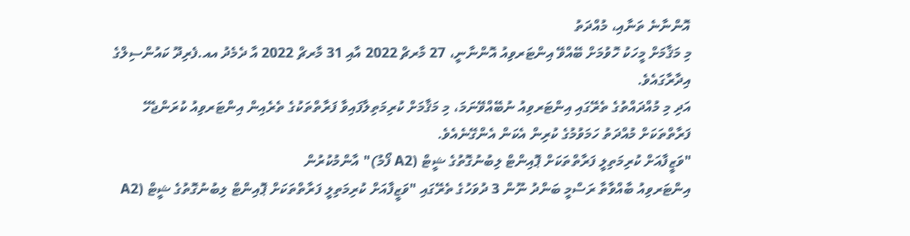އޮންނާނެ ތަނާއި، މުއްދަތު
މި މަޤާމަށް މީހަކު ހޮވުމަށް ބޭއްވޭ އިންޓަރވިއު އޮންނާނީ، 27 މާރޗް 2022 އާއި 31 މާރޗް 2022 އާ ދެމެދު އއ.ފެރިދޫ ކައުންސިލްގެ އިދާރާގައެވެ.
އަދި މި މުއްދައްތުގެ ތެރޭގައި އިންޓަރވިއު ނުބޭއްވޭނަމަ، މި މަޤާމަށް ކުރިމަތިލާފައިވާ ފަރާތްތަކުގެ ތެރެއިން އިންޓަރވިއު ކުރަންޖެހޭ ފަރާތްތަކަށް މުއްދަތު ހަމަވުމުގެ ކުރިން އެކަން އެންގޭނެއެވެ.
"ވަޒީފާއަށް ކުރިމަތިލީ ފަރާތްތަކަށް ޕޮއިންޓް ލިބުނުގޮތުގެ ޝީޓް (A2 ފޯމު)" އާންމުކުރުން
އިންޓަރވިއު ބާއްވާތާ ރަސްމީ ބަންދު ނޫން 3 ދުވަހުގެ ތެރޭގައި "ވަޒީފާއަށް ކުރިމަތިލީ ފަރާތްތަކަށް ޕޮއިންޓް ލިބުނުގޮތުގެ ޝީޓް (A2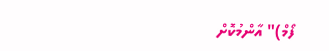ފޯމް)" އާންމުކޮށް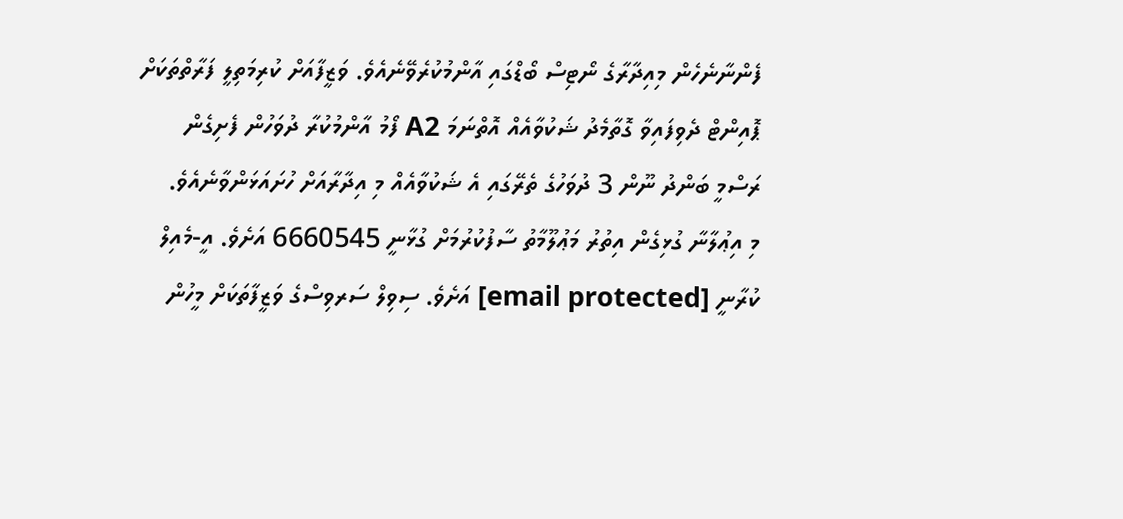ފެންނާނެހެން މިއިދާރާގެ ނޯޓިސް ބޯޑްގައި އާންމުކުރެވޭނެއެވެ. ވަޒީފާއަށް ކުރިމަތިލީ ފަރާތްތަކަށް ޕޮއިންޓް ދެވިފައިވާ ގޮތާމެދު ޝަކުވާއެއް އޮތްނަމަ A2 ފޯމު އާންމުކުރާ ދުވަހުން ފެށިގެން ރަސްމީ ބަންދު ނޫން 3 ދުވަހުގެ ތެރޭގައި އެ ޝަކުވާއެއް މި އިދާރާއަށް ހުށައަޅަންވާނެއެވެ.
މި އިޢުލާނާ ގުޅިގެން އިތުރު މަޢުލޫމާތު ސާފުކުރުމަށް ގުޅާނީ 6660545 އަށެވެ. އީ-މެއިލް ކުރާނީ [email protected] އަށެވެ. ސިވިލް ސަރވިސްގެ ވަޒީފާތަކަށް މީހުން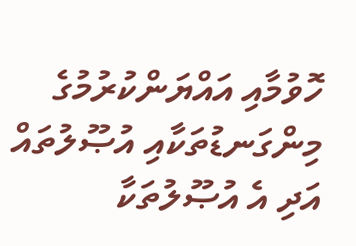ހޮވުމާއި އައްޔަންކުރުމުގެ މިންގަނޑުތަކާއި އުޞޫލުތައް އަދި އެ އުޞޫލުތަކާ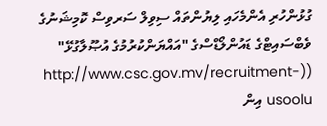ގުޅުންހުރި އެންމެހައި ލިޔުންތައް ސިވިލް ސަރވިސް ކޮމިޝަނުގެ ވެބްސައިޓްގެ ޑައުންލޯޑްސްގެ "އައްޔަންކުރުމުގެ އުޞޫލާގުޅޭ" ((http://www.csc.gov.mv/recruitment-usoolu އިން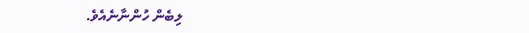ލިބެން ހުންނާނެއެވެ.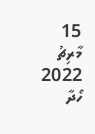15 މާރިޗު 2022
ހޯދާ